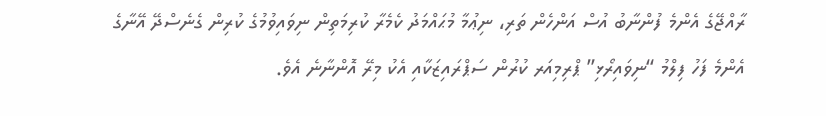ރާއްޖޭގެ އެންމެ ފުންނާބު އުސް އަންހެން ތަރި، ނިޢުމާ މުޙައްމަދު ކެމެރާ ކުރިމަތިން ނިވައިވުމުގެ ކުރިން ގެނެސްދޭ އޭނާގެ އެންމެ ފަހު ފިލްމު “ނިވައިރޯޅި” ޕްރިމިއަރ ކުރުން ސަޕްރައިޒަކާއި އެކު މިރޭ އޮންނާނެ އެވެ.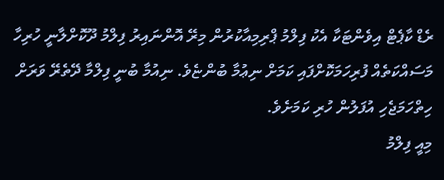ރެޑް ކާޕެޓް އިވެންޓަކާ އެކު ފިލްމު ޕްރިމިއާކުރުން މިރޭ އޮންނައިރު ފިލްމު ދޫކޮށްލާނީ ހުރިހާ މަސައްކަތެއް ފުރިހަމަކޮށްފައި ކަމަށް ނިޢުމާ ބުންޏެވެ. ނިއުމާ ބުނީ ފިލްމާ ދޭތެރޭ ވަރަށް ހިތްހަމަޖެހި އުފަލުން ހުރި ކަމަށެވެ.
މިއީ ފިލްމު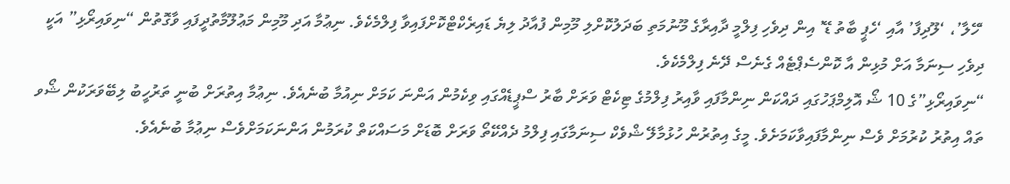‘ހޭލާ’، ‘ލޫދިފާ’ އާއި ‘ހެޕީ ބާތު ޑޭ’ އިން ދިވެހި ފިލްމީ ދާއިރާގެ މޫނުމަތި ބަދަލުކޮށްލި މޫމިން ފުއާދު ލިޔެ ޑައިރެކްޓްކޮށްފައިވާ ފިލްމެކެވެ. ނިޢުމާ އަދި މޫމިން މަޢުލޫމާތުދީފައި ވާގޮތުން “ނިވައިރޯޅި” އަކީ ދިވެހި ސިނަމާ އަށް މުޅިން އާ ކޮންސެޕްޓެއް ގެނެސް ދޭނެ ފިލްމެކެވެ.
“ނިވައިރޯޅި”ގެ 10 ޝޯ އޮލިމްޕަހުގައި ދައްކަން ނިންމާފައި ވާއިރު ފިލްމުގެ ޓިކެޓް ވަރަށް ބާރު ސްޕީޑެއްގައި ވިކެމުން އަންނަ ކަމަށް ނިއުމާ ބުނެއެވެ. ނިޢުމާ އިތުރަށް ބުނީ ތަރުހީބު ލިބޭވަރަކުން ޝޯވ ތައް އިތުރު ކުރުމަށް ވެސް ނިންމާފައިވާކަމަށެވެ. މީގެ އިތުރުން ހުޅުމާލޭ ޝްވެކް ސިނަމާގައި ފިލްމު ދެއްކޭތޯ ވަރަށް ބޮޑަށް މަސައްކަތް ކުރަމުން އަންނަކަމަށްވެސް ނިޢުމާ ބުނެއެވެ.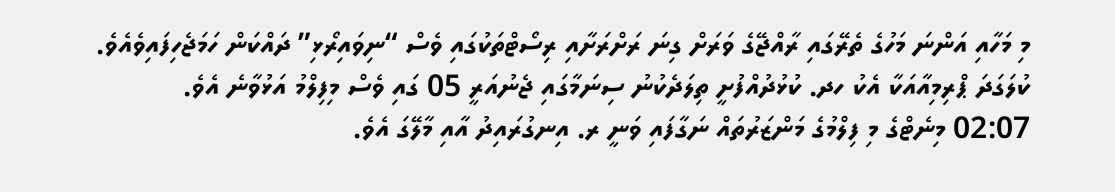މި މަހާއި އަންނަ މަހުގެ ތެރޭގައި ރާއްޖޭގެ ވަރަށް ގިނަ ރަށްރަށާއި ރިސޯޓްތަކުގައި ވެސް “ނިވައިރޯޅި” ދައްކަން ހަމަޖެހިފައިވެއެވެ. ކުލަގަދަ ޕްރިމިއާއަކާ އެކު ހދ. ކުޅުދުއްފުށީ ތިލަދެކުނު ސިނަމާގައި ޖެނުއަރީ 05 ގައި ވެސް މިފިލްމު އަޅުވާނެ އެވެ.
02:07 މިނެޓްގެ މި ފިލްމުގެ މަންޒަރުތައް ނަގާފައި ވަނީ ރ. އިނގުރައިދު އާއި މާލޭގަ އެވެ.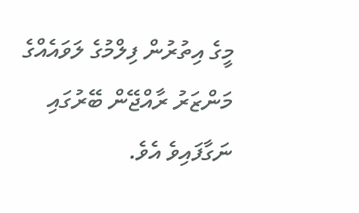މީގެ އިތުރުން ފިލްމުގެ ލަވައެއްގެ މަންޒަރު ރާއްޖޭން ބޭރުގައި ނަގާފައިވެ އެވެ.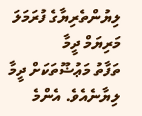ލިޔުންތެރިޔާގެ ފުރަމަލަ
މަރިޔަމް ދީމާ
ތަފާތު މަޢުޟޫތަކަށް ދީމާ ލިޔާނެއެވެ. އެންމެ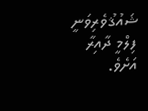ޝައުޤުވެރިވަނީ ފިލްމީ ދާއިރާ އަށެވެ.